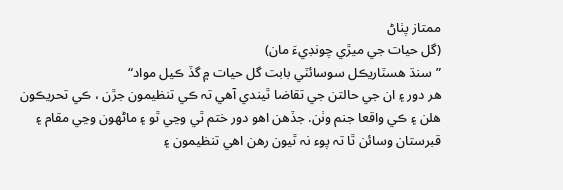ممتاز پٺاڻ
(گل حيات جي ميڙي چونڊيءَ مان)
”سنڌ ھسٽاريڪل سوسائٽي بابت گل حيات ۾ گڏ ڪيل مواد“
ھر دور ۽ ان جي حالتن جي تقاضا ٿيندي آھي تہ ڪي تنظيمون جڙن ، ڪي تحريڪون ھلن ۽ ڪي واقعا جنم وٺن. جڏھن اھو دور ختم ٿي وڃي ٿو ۽ ماڻھون وڃي مقام ۽ قبرستان وسائن ٿا تہ پوء نہ ٿيون رھن اھي تنظيمون ۽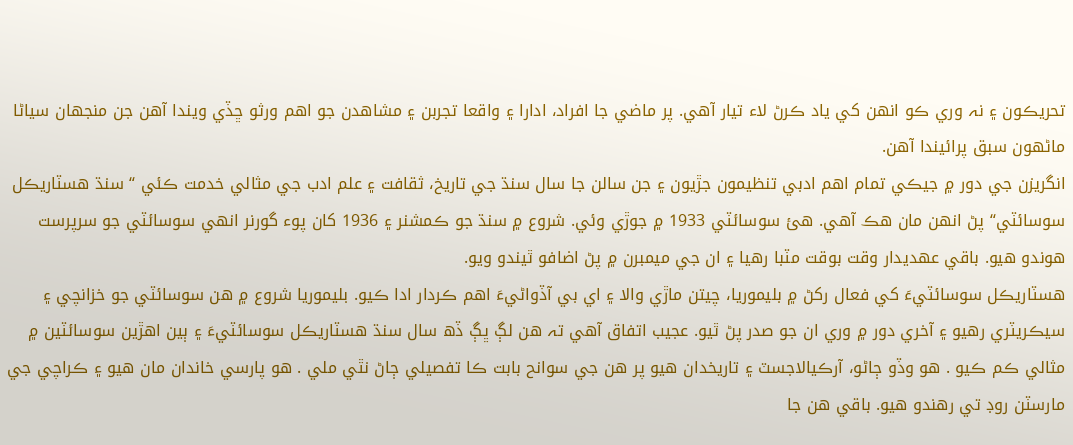تحريڪون ۽ نہ وري ڪو انهن کي ياد ڪرڻ لاء تيار آھي. پر ماضي جا افراد، ادارا ۽ واقعا تجربن ۽ مشاھدن جو اھم ورثو ڇڏي ويندا آھن جن منجهان سياڻا ماڻھون سبق پرائيندا آھن.
انگريزن جي دور ۾ جيڪي تمام اھم ادبي تنظيمون جڙيون ۽ جن سالن جا سال سنڌ جي تاريخ، ثقافت ۽ علم ادب جي مثالي خدمت ڪئي “ سنڌ ھسٽاريڪل سوسائٽي“ پڻ انهن مان ھڪ آھي. ھئ سوسائٽي 1933 ۾ جوڙي وئي. شروع ۾ سنڌ جو ڪمشنر ۽ 1936 کان پوء گورنر انهي سوسائٽي جو سرپرست ھوندو ھيو. باقي عھديدار وقت بوقت مٽبا رھيا ۽ ان جي ميمبرن ۾ پڻ اضافو ٿيندو ويو.
ھسٽاريڪل سوسائٽيءَ کي فعال رکڻ ۾ بليموريا، چيتن ماڙي والا ۽ اي بي آڏواڻيءَ اھم ڪردار ادا ڪيو. بليموريا شروع ۾ ھن سوسائٽي جو خزانچي ۽ سيڪريٽري رھيو ۽ آخري دور ۾ وري ان جو صدر پڻ ٿيو. عجيب اتفاق آھي تہ ھن لڳ ڀڳ ڏھ سال سنڌ ھسٽاريڪل سوسائٽيءَ ۽ ٻين اھڙين سوسائٽين ۾ مثالي ڪم ڪيو . ھو وڏو ڄاڻو، آرڪيالاجسٽ ۽ تاريخدان ھيو پر ھن جي سوانح بابت ڪا تفصيلي ڄاڻ نٿي ملي . ھو پارسي خاندان مان ھيو ۽ ڪراچي جي مارسٽن روڊ تي رھندو ھيو. باقي ھن جا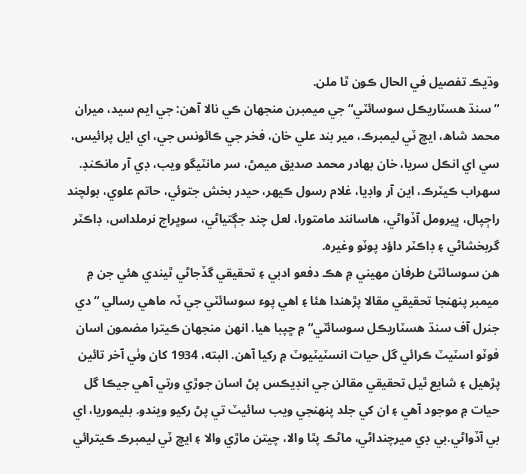وڌيڪ تفصيل في الحال ڪون ٿا ملن.
“سنڌ ھسٽاريڪل سوسائٽي“ جي ميمبرن منجهان ڪي نالا آھن: جي ايم سيد، ميران محمد شاھ، ايڇ ٽي ليمبرڪ، مير بند علي خان، فخر جي ڪائونس جي، اي ايل پرائيس، سي اي انڪل سريا، خان بھادر محمد صديق ميمڻ، سر مانٽيگو ويب، ڊي آر مانڪنڊ. سھراب ڪيٽرڪ، اين آر واڊيا، غلام رسول ڪيھر، حيدر بخش جتوئي، حاتم علوي، بولچند راڄپال، ڀيرومل آڏواڻي، ھاسانند مامتورا، لعل چند جڳتياڻي، سوڀراج نرملداس، ڊاڪٽر گربخشاڻي ۽ ڊاڪٽر داؤد پوٽو وغيره.
ھن سوسائٽئ طرفان مھيني ۾ ھڪ دفعو ادبي ۽ تحقيقي گڏجاڻي ٿيندي ھئي جن ۾ ميمبر پنهنجا تحقيقي مقالا پڙھندا ھئا ۽ اھي پوء سوسائٽي جي ٽہ ماھي رسالي “ دي جنرل آف سنڌ ھسٽاريڪل سوسائٽي“ ۾ ڇپبا ھيا. انهن منجهان ڪيترا مضمون اسان فوٽو اسٽيٽ ڪرائي گل حيات انسٽيٽيوٽ ۾ رکيا آھن. البته، 1934 کان وٺي آخر تائين پڙھيل ۽ شايع ٿيل تحقيقي مقالن جي انڊيڪس پڻ اسان جوڙي ورتي آھي جيڪا گل حيات ۾ موجود آھي ۽ ان کي جلد پنهنجي ويب سائيٽ تي پڻ رکيو ويندو. بليموريا، اي بي آڏواڻي.بي ڊي ميرچنداڻي، ماڻڪ پٿا والا، چيتن ماڙي والا ۽ ايڇ ٽي ليمبرڪ ڪيترائي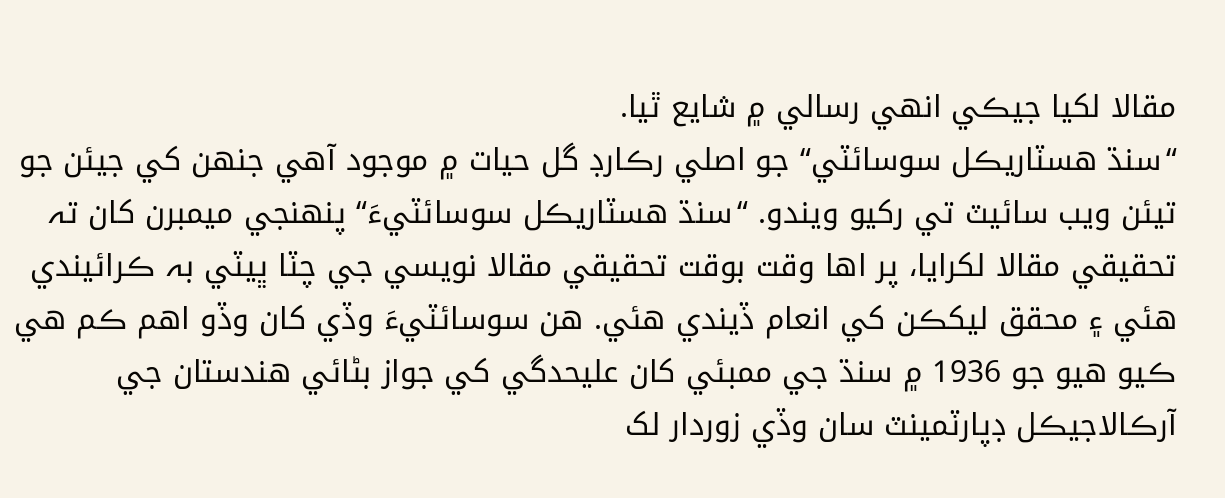مقالا لکيا جيڪي انهي رسالي ۾ شايع ٿيا.
“سنڌ ھسٽاريڪل سوسائٽي“ جو اصلي رڪارڊ گل حيات ۾ موجود آھي جنهن کي جيئن جو تيئن ويب سائيٽ تي رکيو ويندو. “سنڌ ھسٽاريڪل سوسائٽيءَ“ پنهنجي ميمبرن کان تہ تحقيقي مقالا لکرايا، پر اھا وقت بوقت تحقيقي مقالا نويسي جي چٽا ڀيٽي بہ ڪرائيندي ھئي ۽ محقق ليکڪن کي انعام ڏيندي ھئي. ھن سوسائٽيءَ وڏي کان وڏو اھم ڪم ھي ڪيو ھيو جو 1936 ۾ سنڌ جي ممبئي کان عليحدگي کي جواز بڻائي ھندستان جي آرڪالاجيڪل ڊپارٽمينٽ سان وڏي زوردار لک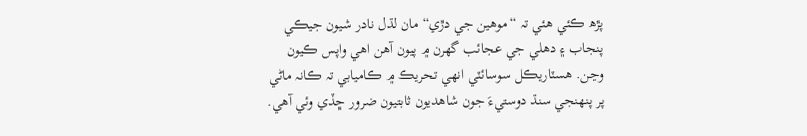پڙھ ڪئي ھئي تہ “موھين جي دڙي“ مان لڌل نادر شيون جيڪي پنجاب ۽ دھلي جي عجائب گھرن ۾ پيون آھن اھي واپس ڪيون وڃن. ھسٽاريڪل سوسائٽي انهي تحريڪ ۾ ڪاميابي تہ ڪانہ ماڻي پر پنهنجي سنڌ دوستيءَ جون شاھديون ثابتيون ضرور ڇڏي وئي آھي.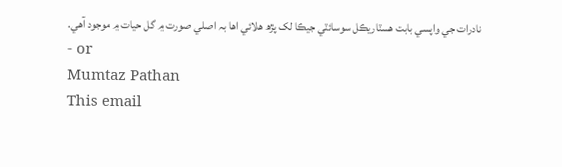نادرات جي واپسي بابت ھسٽاريڪل سوسائٽي جيڪا لک پڙھ ھلائي اھا بہ اصلي صورت ۾ گل حيات ۾ موجود آھي.
- or
Mumtaz Pathan
This email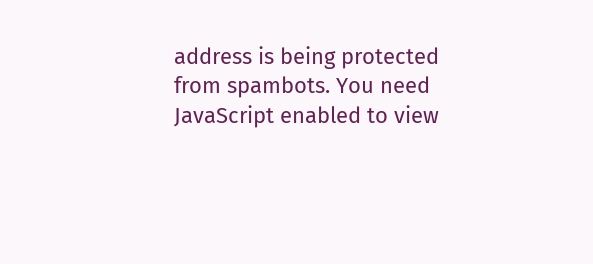address is being protected from spambots. You need JavaScript enabled to view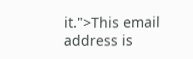it.">This email address is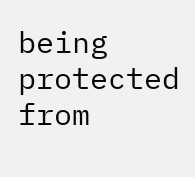being protected from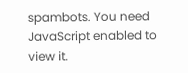spambots. You need JavaScript enabled to view it.